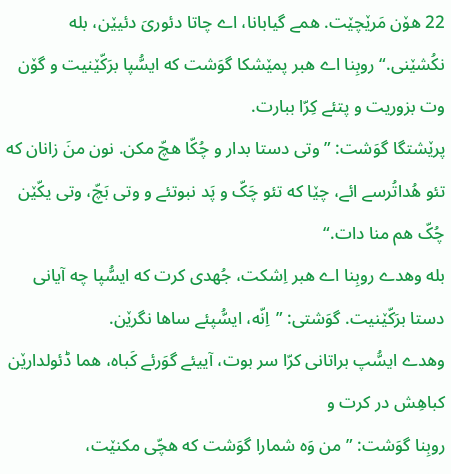22 هۆن مَرێچێت. همے گیابانا، اے چاتا دئوریَ دئیێن، بله نکُشێنی.“ روبِنا اے هبر پمێشکا گوَشت که ایسُّپا برَکّێنیت و گۆن وت بزوریت و پتئے کِرّا ببارت.
پرێشتگا گوَشت: ”وتی دستا بدار و چُکّا هچّ مکن. نون منَ زانان که تئو هُداتُرسے ائے، چێا که تئو چَکّ و پَد نبوتئے و وتی بَچّ، وتی یکّێن چُکّ هم منا دات.“
بله وهدے روبِنا اے هبر اِشکت، جُهدی کرت که ایسُّپا چه آیانی دستا برَکّێنیت. گوَشتی: ”اِنّه، ایسُّپئے ساها نگرێن.
وهدے ایسُّپ براتانی کرّا سر بوت، آییئے گوَرئے کَباه، هما ڈئولدارێن کباهِش در کرت و
روبِنا گوَشت: ”من وَه شمارا گوَشت که هچّی مکنێت،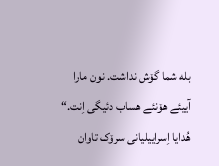بله شما گۆش نداشت. نون مارا آییئے هۆنئے هساب دئیگی اِنت.“
هُدایا اِسراییلیانی سرۆک تاوان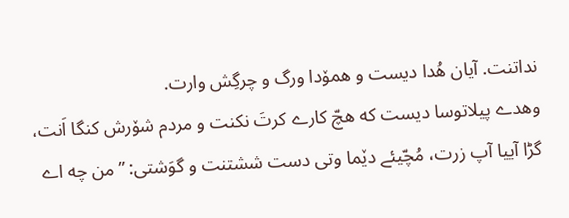نداتنت. آیان هُدا دیست و همۆدا ورگ و چرگِش وارت.
وهدے پیلاتوسا دیست که هچّ کارے کرتَ نکنت و مردم شۆرش کنگا اَنت، گڑا آییا آپ زرت، مُچّیئے دێما وتی دست ششتنت و گوَشتی: ”من چه اے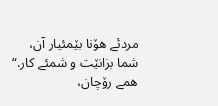مردئے هۆنا بێمئیار آن، شما بزانێت و شمئے کار.“
همے رۆچان،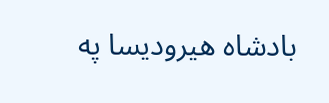بادشاه هیرودیسا په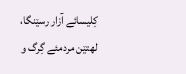کِلیسائے آزار رسێنگا، لهتێن مردمئے گِرگ و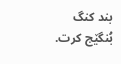بند کنگ بُنگێج کرت.